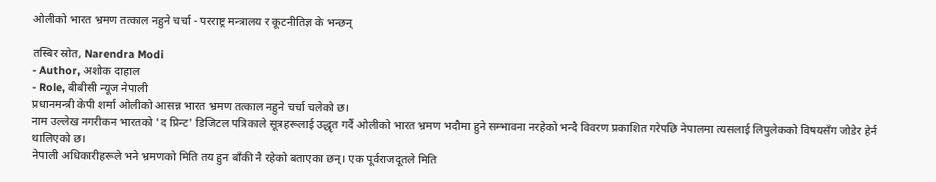ओलीको भारत भ्रमण तत्काल नहुने चर्चा - परराष्ट्र मन्त्रालय र कूटनीतिज्ञ के भन्छन्

तस्बिर स्रोत, Narendra Modi
- Author, अशोक दाहाल
- Role, बीबीसी न्यूज नेपाली
प्रधानमन्त्री केपी शर्मा ओलीको आसन्न भारत भ्रमण तत्काल नहुने चर्चा चलेको छ।
नाम उल्लेख नगरीकन भारतको 'द प्रिन्ट' डिजिटल पत्रिकाले सूत्रहरूलाई उद्धृत गर्दै ओलीको भारत भ्रमण भदौमा हुने सम्भावना नरहेको भन्दै विवरण प्रकाशित गरेपछि नेपालमा त्यसलाई लिपुलेकको विषयसँग जोडेर हेर्न थालिएको छ।
नेपाली अधिकारीहरूले भने भ्रमणको मिति तय हुन बाँकी नै रहेको बताएका छन्। एक पूर्वराजदूतले मिति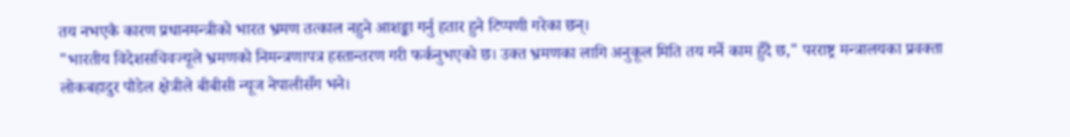तय नभएकै कारण प्रधानमन्त्रीको भारत भ्रमण तत्काल नहुने आशङ्का गर्नु हतार हुने टिप्पणी गरेका छन्।
"भारतीय विदेशसचिवज्यूले भ्रमणको निमन्त्रणापत्र हस्तान्तरण गरी फर्कनुभएको छ। उक्त भ्रमणका लागि अनुकूल मिति तय गर्ने काम हुँदै छ," परराष्ट्र मन्त्रालयका प्रवक्ता लोकबहादुर पौडेल क्षेत्रीले बीबीसी न्यूज नेपालीसँग भने।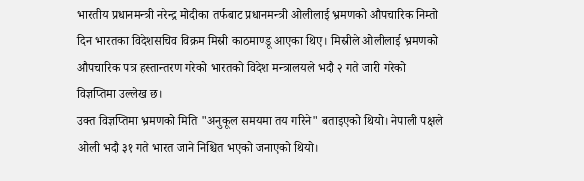भारतीय प्रधानमन्त्री नरेन्द्र मोदीका तर्फबाट प्रधानमन्त्री ओलीलाई भ्रमणको औपचारिक निम्तो दिन भारतका विदेशसचिव विक्रम मिस्री काठमाण्डू आएका थिए। मिस्रीले ओलीलाई भ्रमणको औपचारिक पत्र हस्तान्तरण गरेको भारतको विदेश मन्त्रालयले भदौ २ गते जारी गरेको विज्ञप्तिमा उल्लेख छ।
उक्त विज्ञप्तिमा भ्रमणको मिति "अनुकूल समयमा तय गरिने" बताइएको थियो। नेपाली पक्षले ओली भदौ ३१ गते भारत जाने निश्चित भएको जनाएको थियो।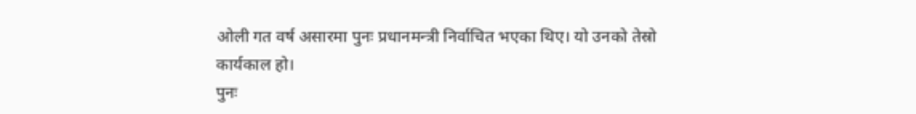ओली गत वर्ष असारमा पुनः प्रधानमन्त्री निर्वाचित भएका थिए। यो उनको तेस्रो कार्यकाल हो।
पुनः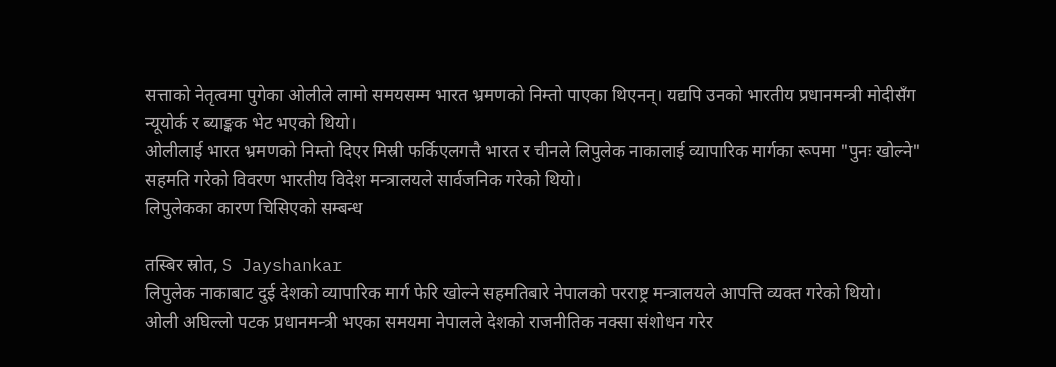सत्ताको नेतृत्वमा पुगेका ओलीले लामो समयसम्म भारत भ्रमणको निम्तो पाएका थिएनन्। यद्यपि उनको भारतीय प्रधानमन्त्री मोदीसँग न्यूयोर्क र ब्याङ्कक भेट भएको थियो।
ओलीलाई भारत भ्रमणको निम्तो दिएर मिस्री फर्किएलगत्तै भारत र चीनले लिपुलेक नाकालाई व्यापारिक मार्गका रूपमा "पुनः खोल्ने" सहमति गरेको विवरण भारतीय विदेश मन्त्रालयले सार्वजनिक गरेको थियो।
लिपुलेकका कारण चिसिएको सम्बन्ध

तस्बिर स्रोत, S Jayshankar
लिपुलेक नाकाबाट दुई देशको व्यापारिक मार्ग फेरि खोल्ने सहमतिबारे नेपालको परराष्ट्र मन्त्रालयले आपत्ति व्यक्त गरेको थियो।
ओली अघिल्लो पटक प्रधानमन्त्री भएका समयमा नेपालले देशको राजनीतिक नक्सा संशोधन गरेर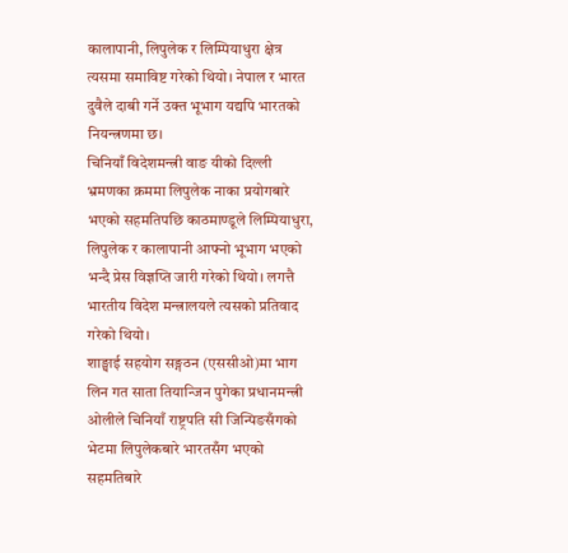कालापानी, लिपुलेक र लिम्पियाधुरा क्षेत्र त्यसमा समाविष्ट गरेको थियो। नेपाल र भारत दुवैले दाबी गर्ने उक्त भूभाग यद्यपि भारतको नियन्त्रणमा छ।
चिनियाँ विदेशमन्त्री वाङ यीको दिल्ली भ्रमणका क्रममा लिपुलेक नाका प्रयोगबारे भएको सहमतिपछि काठमाण्डूले लिम्पियाधुरा, लिपुलेक र कालापानी आफ्नो भूभाग भएको भन्दै प्रेस विज्ञप्ति जारी गरेको थियो। लगत्तै भारतीय विदेश मन्त्रालयले त्यसको प्रतिवाद गरेको थियो।
शाङ्घाई सहयोग सङ्गठन (एससीओ)मा भाग लिन गत साता तियान्जिन पुगेका प्रधानमन्त्री ओलीले चिनियाँ राष्ट्रपति सी जिन्पिङसँगको भेटमा लिपुलेकबारे भारतसँग भएको सहमतिबारे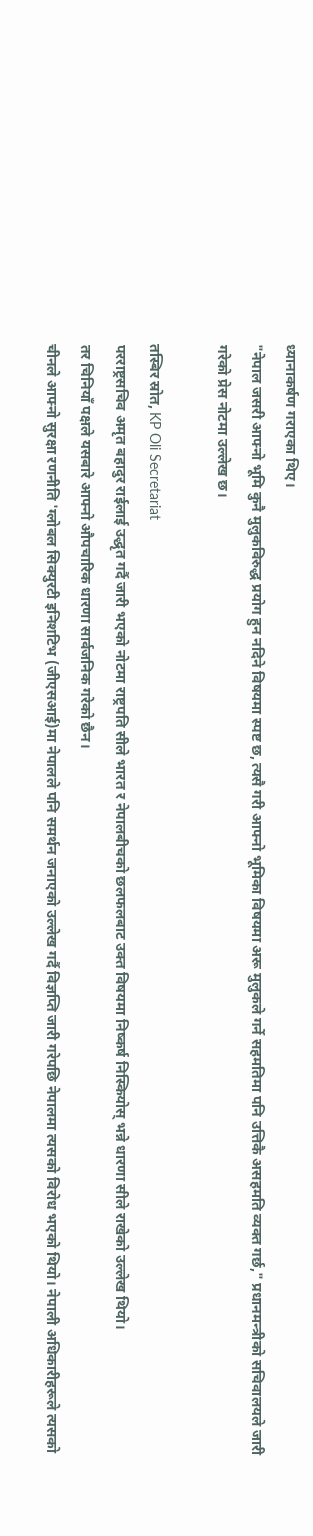ध्यानाकर्षण गराएका थिए।
"नेपाल जसरी आफ्नो भूमि कुनै मुलुकविरुद्ध प्रयोग हुन नदिने विषयमा स्पष्ट छ, त्यसै गरी आफ्नो भूमिका विषयमा अरू मुलुकले गर्ने सहमतिमा पनि उत्तिकै असहमति व्यक्त गर्छ," प्रधानमन्त्रीको सचिवालयले जारी गरेको प्रेस नोटमा उल्लेख छ।

तस्बिर स्रोत, KP Oli Secretariat
परराष्ट्रसचिव अमृत बहादुर राईलाई उद्धृत गर्दै जारी भएको नोटमा राष्ट्रपति सीले भारत र नेपालबीचको छलफलबाट उक्त विषयमा निष्कर्ष निस्कियोस् भन्ने धारणा सीले राखेको उल्लेख थियो।
तर चिनियाँ पक्षले यसबारे आफ्नो औपचारिक धारणा सार्वजनिक गरेको छैन।
चीनले आफ्नो सुरक्षा रणनीति 'ग्लोबल सिक्युरटी इनिशटिभ (जीएसआई)मा नेपालले पनि समर्थन जनाएको उल्लेख गर्दै विज्ञप्ति जारी गरेपछि नेपालमा त्यसको विरोध भएको थियो। नेपाली अधिकारीहरूले त्यसको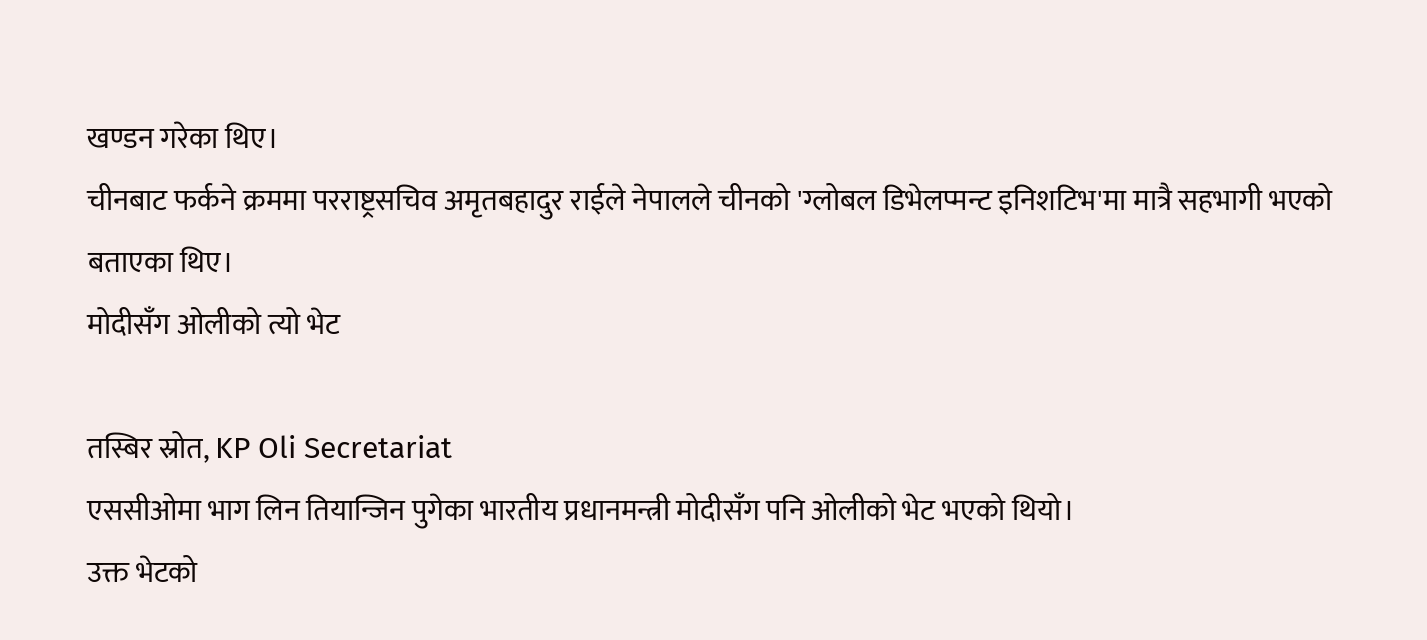खण्डन गरेका थिए।
चीनबाट फर्कने क्रममा परराष्ट्रसचिव अमृतबहादुर राईले नेपालले चीनको 'ग्लोबल डिभेलप्मन्ट इनिशटिभ'मा मात्रै सहभागी भएको बताएका थिए।
मोदीसँग ओलीको त्यो भेट

तस्बिर स्रोत, KP Oli Secretariat
एससीओमा भाग लिन तियान्जिन पुगेका भारतीय प्रधानमन्त्री मोदीसँग पनि ओलीको भेट भएको थियो।
उक्त भेटको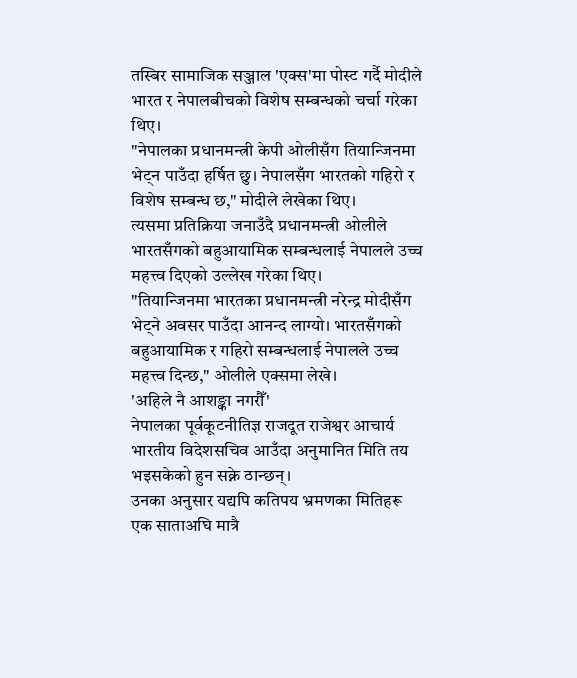तस्बिर सामाजिक सञ्जाल 'एक्स'मा पोस्ट गर्दै मोदीले भारत र नेपालबीचको विशेष सम्बन्धको चर्चा गरेका थिए।
"नेपालका प्रधानमन्त्री केपी ओलीसँग तियान्जिनमा भेट्न पाउँदा हर्षित छु। नेपालसँग भारतको गहिरो र विशेष सम्बन्ध छ," मोदीले लेखेका थिए।
त्यसमा प्रतिक्रिया जनाउँदै प्रधानमन्त्री ओलीले भारतसँगको बहुआयामिक सम्बन्धलाई नेपालले उच्च महत्त्व दिएको उल्लेख गरेका थिए।
"तियान्जिनमा भारतका प्रधानमन्त्री नरेन्द्र मोदीसँग भेट्ने अवसर पाउँदा आनन्द लाग्यो। भारतसँगको बहुआयामिक र गहिरो सम्बन्धलाई नेपालले उच्च महत्त्व दिन्छ," ओलीले एक्समा लेखे।
'अहिले नै आशङ्का नगरौँ'
नेपालका पूर्वकूटनीतिज्ञ राजदूत राजेश्वर आचार्य भारतीय विदेशसचिव आउँदा अनुमानित मिति तय भइसकेको हुन सक्ने ठान्छन्।
उनका अनुसार यद्यपि कतिपय भ्रमणका मितिहरू एक साताअघि मात्रै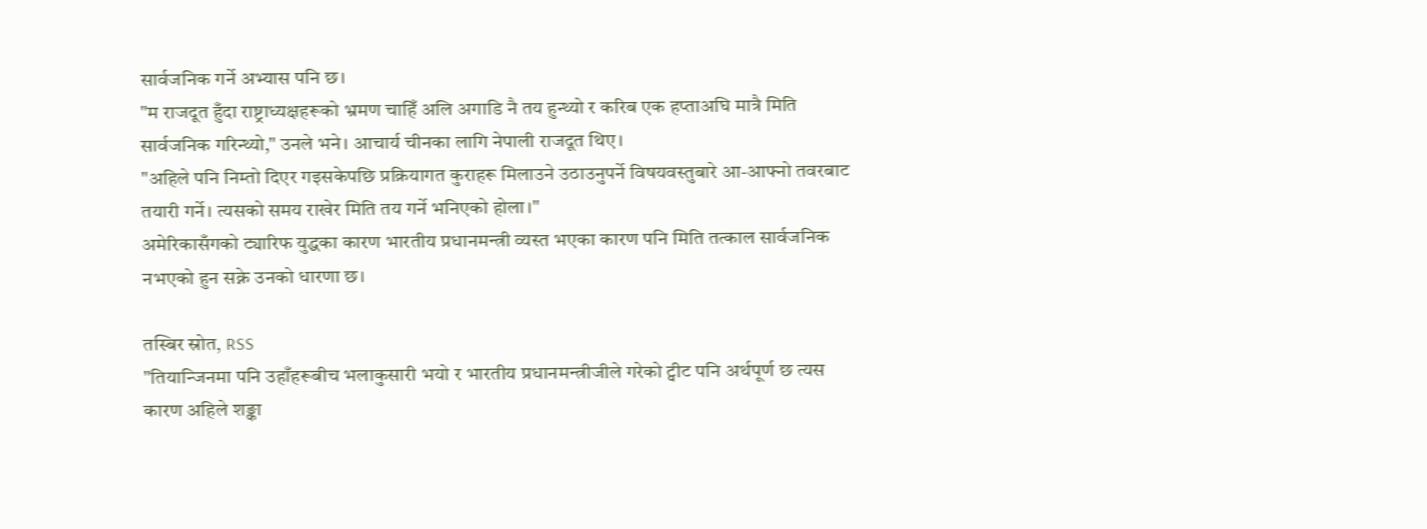सार्वजनिक गर्ने अभ्यास पनि छ।
"म राजदूत हुँदा राष्ट्राध्यक्षहरूको भ्रमण चाहिँ अलि अगाडि नै तय हुन्थ्यो र करिब एक हप्ताअघि मात्रै मिति सार्वजनिक गरिन्थ्यो," उनले भने। आचार्य चीनका लागि नेपाली राजदूत थिए।
"अहिले पनि निम्तो दिएर गइसकेपछि प्रक्रियागत कुराहरू मिलाउने उठाउनुपर्ने विषयवस्तुबारे आ-आफ्नो तवरबाट तयारी गर्ने। त्यसको समय राखेर मिति तय गर्ने भनिएको होला।"
अमेरिकासँगको ट्यारिफ युद्धका कारण भारतीय प्रधानमन्त्री व्यस्त भएका कारण पनि मिति तत्काल सार्वजनिक नभएको हुन सक्ने उनको धारणा छ।

तस्बिर स्रोत, RSS
"तियान्जिनमा पनि उहाँहरूबीच भलाकुसारी भयो र भारतीय प्रधानमन्त्रीजीले गरेको ट्वीट पनि अर्थपूर्ण छ त्यस कारण अहिले शङ्का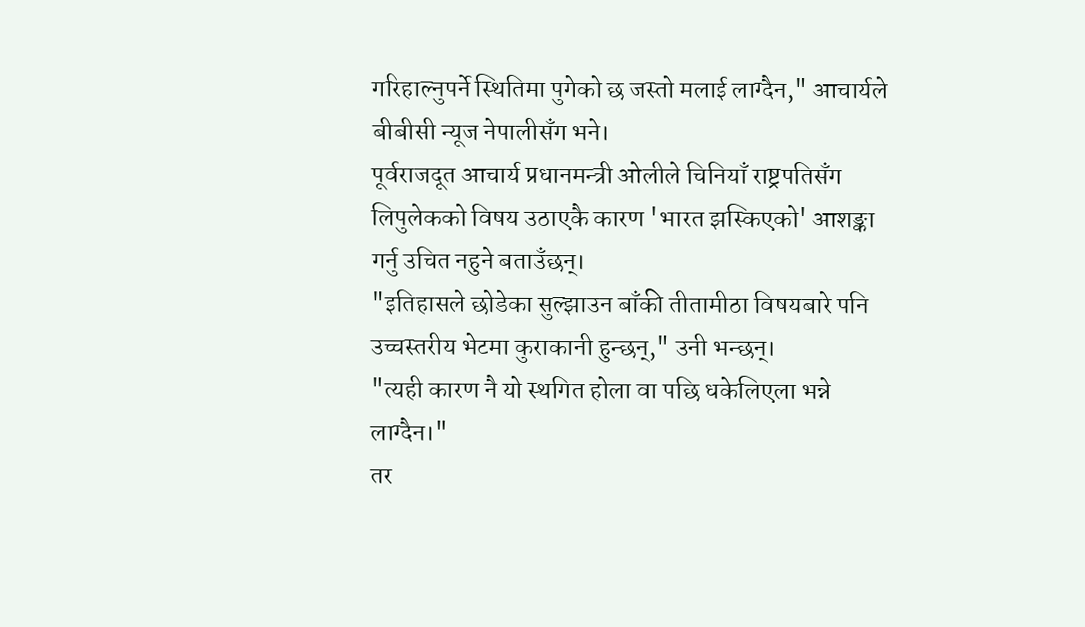गरिहाल्नुपर्ने स्थितिमा पुगेको छ जस्तो मलाई लाग्दैन," आचार्यले बीबीसी न्यूज नेपालीसँग भने।
पूर्वराजदूत आचार्य प्रधानमन्त्री ओलीले चिनियाँ राष्ट्रपतिसँग लिपुलेकको विषय उठाएकै कारण 'भारत झस्किएको' आशङ्का गर्नु उचित नहुने बताउँछन्।
"इतिहासले छोडेका सुल्झाउन बाँकी तीतामीठा विषयबारे पनि उच्चस्तरीय भेटमा कुराकानी हुन्छन्," उनी भन्छन्।
"त्यही कारण नै यो स्थगित होला वा पछि धकेलिएला भन्ने लाग्दैन।"
तर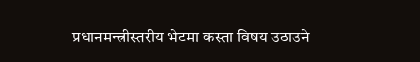प्रधानमन्त्रीस्तरीय भेटमा कस्ता विषय उठाउने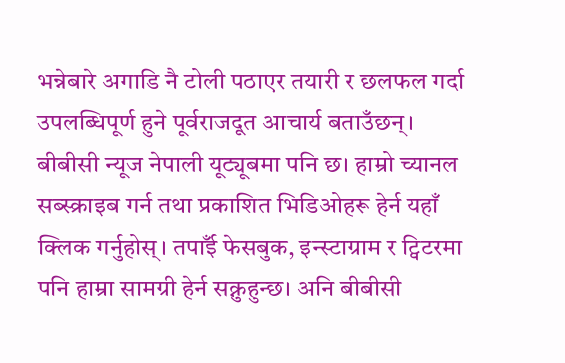भन्नेबारे अगाडि नै टोली पठाएर तयारी र छलफल गर्दा उपलब्धिपूर्ण हुने पूर्वराजदूत आचार्य बताउँछन्।
बीबीसी न्यूज नेपाली यूट्यूबमा पनि छ। हाम्रो च्यानल सब्स्क्राइब गर्न तथा प्रकाशित भिडिओहरू हेर्न यहाँ क्लिक गर्नुहोस्। तपाईँ फेसबुक, इन्स्टाग्राम र ट्विटरमा पनि हाम्रा सामग्री हेर्न सक्नुहुन्छ। अनि बीबीसी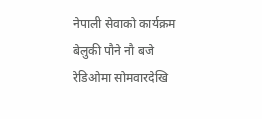नेपाली सेवाको कार्यक्रम बेलुकी पौने नौ बजे रेडिओमा सोमवारदेखि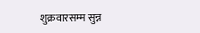शुक्रवारसम्म सुन्न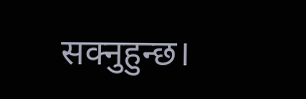सक्नुहुन्छ।